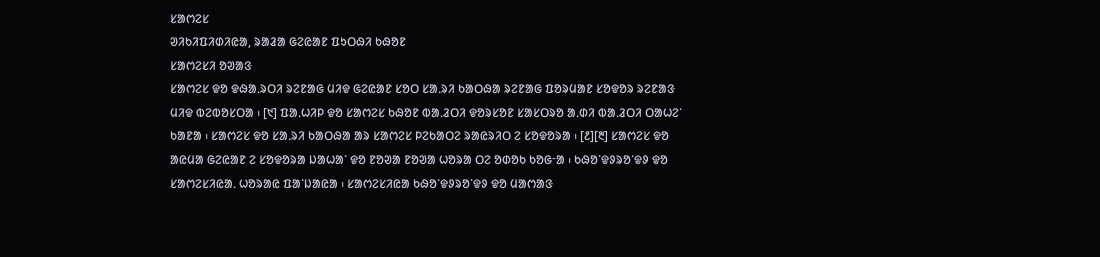ᱥᱟᱬᱮᱥ
ᱣᱤᱠᱤᱯᱤᱰᱤᱭᱟ, ᱨᱟᱲᱟ ᱜᱮᱭᱟᱱ ᱯᱩᱛᱷᱤ ᱠᱷᱚᱱ
ᱥᱟᱬᱮᱥᱤ ᱚᱣᱟᱝ
ᱥᱟᱬᱮᱥ ᱫᱚ ᱫᱷᱟᱹᱨᱛᱤ ᱨᱮᱱᱟᱜ ᱢᱤᱫ ᱜᱮᱭᱟᱱ ᱥᱚᱛ ᱥᱟᱹᱨᱤ ᱠᱟᱛᱷᱟ ᱨᱮᱱᱟᱜ ᱯᱚᱨᱢᱟᱱ ᱥᱚᱫᱚᱨ ᱨᱮᱱᱟᱝ ᱢᱤᱫ ᱵᱮᱵᱚᱥᱛᱟ ᱾ [᱑] ᱯᱟᱹᱦᱤᱞ ᱫᱚ ᱥᱟᱬᱮᱥ ᱠᱷᱚᱱ ᱵᱟᱹᱲᱛᱤ ᱫᱚᱨᱥᱚᱱ ᱥᱟᱥᱛᱨᱚ ᱟᱹᱰᱤ ᱵᱟᱹᱲᱛᱤ ᱛᱟᱦᱮᱸ ᱠᱟᱱᱟ ᱾ ᱥᱟᱬᱮᱥ ᱫᱚ ᱥᱟᱹᱨᱤ ᱠᱟᱛᱷᱟ ᱟᱨ ᱥᱟᱬᱮᱥ ᱞᱮᱠᱟᱛᱮ ᱨᱟᱭᱨᱤᱛ ᱮ ᱥᱚᱫᱚᱨᱟ ᱾ [᱒][᱓] ᱥᱟᱬᱮᱥ ᱫᱚ ᱟᱭᱢᱟ ᱜᱮᱭᱟᱱ ᱮ ᱥᱚᱫᱚᱨᱟ ᱡᱟᱦᱟᱸ ᱫᱚ ᱱᱚᱣᱟ ᱱᱚᱣᱟ ᱦᱚᱨᱟ ᱛᱮ ᱚᱰᱚᱠ ᱠᱚᱜᱼᱟ ᱾ ᱠᱷᱚᱸᱫᱽᱨᱚᱸᱫᱽ ᱫᱚ ᱥᱟᱬᱮᱥᱤᱭᱟᱹ ᱦᱚᱨᱟᱭ ᱯᱟᱸᱡᱟᱭᱟ ᱾ ᱥᱟᱬᱮᱥᱤᱭᱟ ᱠᱷᱚᱸᱫᱽᱨᱚᱸᱫᱽ ᱫᱚ ᱢᱟᱬᱟᱝ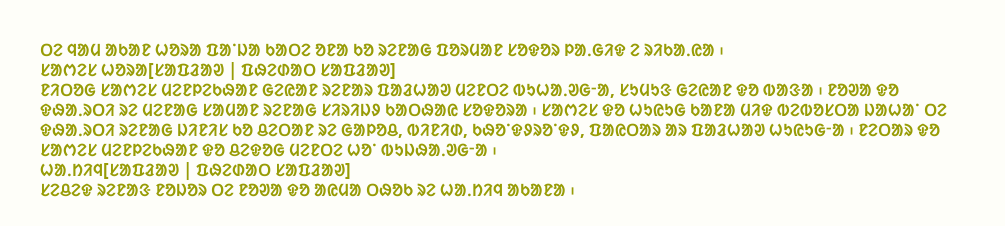ᱛᱮ ᱧᱟᱢ ᱟᱠᱟᱱ ᱦᱚᱨᱟ ᱯᱟᱸᱡᱟ ᱠᱟᱛᱮ ᱚᱱᱟ ᱠᱚ ᱨᱮᱱᱟᱜ ᱯᱚᱨᱢᱟᱱ ᱥᱚᱫᱚᱨ ᱞᱟᱹᱜᱤᱫ ᱮ ᱨᱤᱠᱟᱹᱭᱟ ᱾
ᱥᱟᱬᱮᱥ ᱦᱚᱨᱟ[ᱥᱟᱯᱲᱟᱣ | ᱯᱷᱮᱰᱟᱛ ᱥᱟᱯᱲᱟᱣ]
ᱱᱤᱛᱚᱜ ᱥᱟᱬᱮᱥ ᱢᱮᱱᱞᱮᱠᱷᱟᱱ ᱜᱮᱭᱟᱱ ᱨᱮᱱᱟᱨ ᱯᱟᱲᱦᱟᱣ ᱢᱮᱱᱛᱮ ᱵᱩᱦᱟᱹᱣᱜᱼᱟ, ᱥᱩᱢᱩᱝ ᱜᱮᱭᱟᱱ ᱫᱚ ᱵᱟᱝᱟ ᱾ ᱱᱚᱣᱟ ᱫᱚ ᱫᱷᱟᱹᱨᱛᱤ ᱨᱮ ᱢᱮᱱᱟᱜ ᱥᱟᱢᱟᱱ ᱨᱮᱱᱟᱜ ᱥᱤᱨᱤᱡᱽ ᱠᱟᱛᱷᱟᱭ ᱥᱚᱫᱚᱨᱟ ᱾ ᱥᱟᱬᱮᱥ ᱫᱚ ᱦᱩᱭᱩᱜ ᱠᱟᱱᱟ ᱢᱤᱫ ᱵᱮᱵᱚᱥᱛᱟ ᱡᱟᱦᱟᱸ ᱛᱮ ᱫᱷᱟᱹᱨᱛᱤ ᱨᱮᱱᱟᱜ ᱡᱤᱱᱤᱥ ᱠᱚ ᱪᱮᱛᱟᱱ ᱨᱮ ᱜᱟᱞᱚᱪ, ᱵᱤᱱᱤᱰ, ᱠᱷᱚᱸᱫᱽᱨᱚᱸᱫᱽ, ᱯᱟᱭᱛᱟᱨ ᱟᱨ ᱯᱟᱲᱦᱟᱣ ᱦᱩᱭᱩᱜᱼᱟ ᱾ ᱱᱮᱛᱟᱨ ᱫᱚ ᱥᱟᱬᱮᱥ ᱢᱮᱱᱞᱮᱠᱷᱟᱱ ᱫᱚ ᱪᱮᱫᱚᱜ ᱢᱮᱱᱛᱮ ᱦᱚᱸ ᱵᱩᱡᱷᱟᱹᱣᱜᱼᱟ ᱾
ᱦᱟᱹᱴᱤᱧ[ᱥᱟᱯᱲᱟᱣ | ᱯᱷᱮᱰᱟᱛ ᱥᱟᱯᱲᱟᱣ]
ᱥᱮᱪᱮᱫ ᱨᱮᱱᱟᱝ ᱱᱚᱡᱚᱨ ᱛᱮ ᱱᱚᱣᱟ ᱫᱚ ᱟᱭᱢᱟ ᱛᱷᱚᱠ ᱨᱮ ᱦᱟᱹᱴᱤᱧ ᱟᱠᱟᱱᱟ ᱾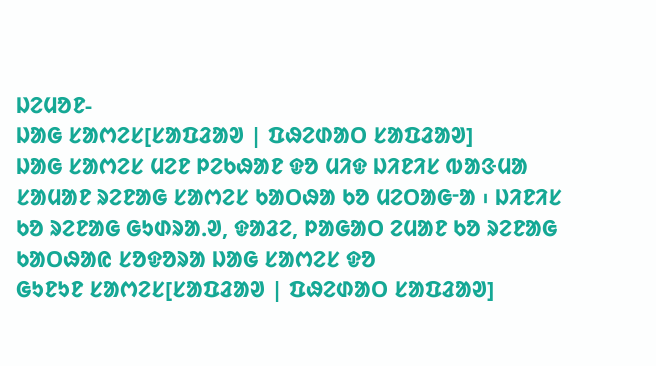ᱡᱮᱢᱚᱱ-
ᱡᱟᱜ ᱥᱟᱬᱮᱥ[ᱥᱟᱯᱲᱟᱣ | ᱯᱷᱮᱰᱟᱛ ᱥᱟᱯᱲᱟᱣ]
ᱡᱟᱜ ᱥᱟᱬᱮᱥ ᱢᱮᱱ ᱞᱮᱠᱷᱟᱱ ᱫᱚ ᱢᱤᱫ ᱡᱤᱱᱤᱥ ᱵᱟᱝᱢᱟ ᱥᱟᱢᱟᱱ ᱨᱮᱱᱟᱜ ᱥᱟᱬᱮᱥ ᱠᱟᱛᱷᱟ ᱠᱚ ᱢᱮᱛᱟᱜᱼᱟ ᱾ ᱡᱤᱱᱤᱥ ᱠᱚ ᱨᱮᱱᱟᱜ ᱜᱩᱰᱨᱟᱹᱣ, ᱫᱟᱲᱮ, ᱞᱟᱜᱟᱛ ᱮᱢᱟᱱ ᱠᱚ ᱨᱮᱱᱟᱜ ᱠᱟᱛᱷᱟᱭ ᱥᱚᱫᱚᱨᱟ ᱡᱟᱜ ᱥᱟᱬᱮᱥ ᱫᱚ
ᱜᱩᱱᱩᱱ ᱥᱟᱬᱮᱥ[ᱥᱟᱯᱲᱟᱣ | ᱯᱷᱮᱰᱟᱛ ᱥᱟᱯᱲᱟᱣ]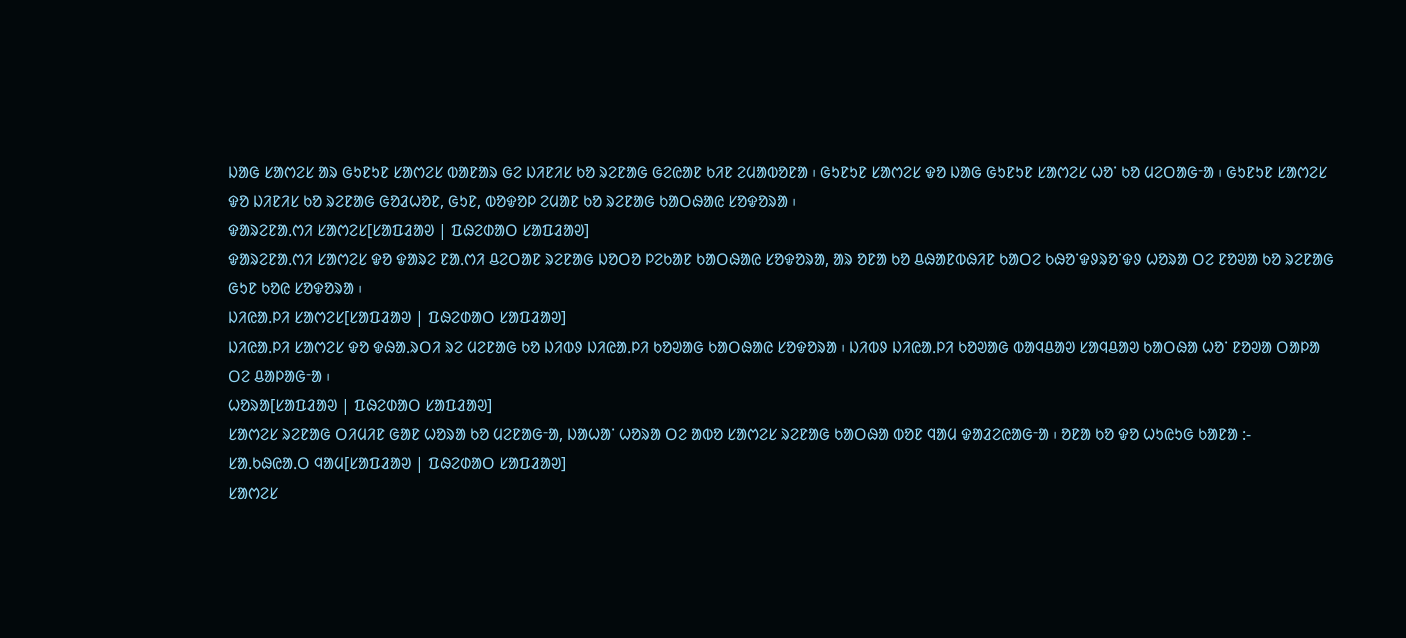ᱡᱟᱜ ᱥᱟᱬᱮᱥ ᱟᱨ ᱜᱩᱱᱩᱱ ᱥᱟᱬᱮᱥ ᱵᱟᱱᱟᱨ ᱜᱮ ᱡᱤᱱᱤᱥ ᱠᱚ ᱨᱮᱱᱟᱜ ᱜᱮᱭᱟᱱ ᱠᱤᱱ ᱮᱢᱟᱵᱚᱱᱟ ᱾ ᱜᱩᱱᱩᱱ ᱥᱟᱬᱮᱥ ᱫᱚ ᱡᱟᱜ ᱜᱩᱱᱩᱱ ᱥᱟᱬᱮᱥ ᱦᱚᱸ ᱠᱚ ᱢᱮᱛᱟᱜᱼᱟ ᱾ ᱜᱩᱱᱩᱱ ᱥᱟᱬᱮᱥ ᱫᱚ ᱡᱤᱱᱤᱥ ᱠᱚ ᱨᱮᱱᱟᱜ ᱜᱚᱲᱦᱚᱱ, ᱜᱩᱱ, ᱵᱚᱫᱚᱞ ᱮᱢᱟᱱ ᱠᱚ ᱨᱮᱱᱟᱜ ᱠᱟᱛᱷᱟᱭ ᱥᱚᱫᱚᱨᱟ ᱾
ᱫᱟᱨᱮᱱᱟᱹᱬᱤ ᱥᱟᱬᱮᱥ[ᱥᱟᱯᱲᱟᱣ | ᱯᱷᱮᱰᱟᱛ ᱥᱟᱯᱲᱟᱣ]
ᱫᱟᱨᱮᱱᱟᱹᱬᱤ ᱥᱟᱬᱮᱥ ᱫᱚ ᱫᱟᱨᱮ ᱱᱟᱹᱬᱤ ᱪᱮᱛᱟᱱ ᱨᱮᱱᱟᱜ ᱡᱚᱛᱚ ᱞᱮᱠᱟᱱ ᱠᱟᱛᱷᱟᱭ ᱥᱚᱫᱚᱨᱟ, ᱟᱨ ᱚᱱᱟ ᱠᱚ ᱪᱷᱟᱱᱵᱷᱤᱱ ᱠᱟᱛᱮ ᱠᱷᱚᱸᱫᱽᱨᱚᱸᱫᱽ ᱦᱚᱨᱟ ᱛᱮ ᱱᱚᱣᱟ ᱠᱚ ᱨᱮᱱᱟᱜ ᱜᱩᱱ ᱠᱚᱭ ᱥᱚᱫᱚᱨᱟ ᱾
ᱡᱤᱭᱟᱹᱞᱤ ᱥᱟᱬᱮᱥ[ᱥᱟᱯᱲᱟᱣ | ᱯᱷᱮᱰᱟᱛ ᱥᱟᱯᱲᱟᱣ]
ᱡᱤᱭᱟᱹᱞᱤ ᱥᱟᱬᱮᱥ ᱫᱚ ᱫᱷᱟᱹᱨᱛᱤ ᱨᱮ ᱢᱮᱱᱟᱜ ᱠᱚ ᱡᱤᱵᱽ ᱡᱤᱭᱟᱹᱞᱤ ᱠᱚᱣᱟᱜ ᱠᱟᱛᱷᱟᱭ ᱥᱚᱫᱚᱨᱟ ᱾ ᱡᱤᱵᱽ ᱡᱤᱭᱟᱹᱞᱤ ᱠᱚᱣᱟᱜ ᱵᱟᱧᱪᱟᱣ ᱥᱟᱧᱪᱟᱣ ᱠᱟᱛᱷᱟ ᱦᱚᱸ ᱱᱚᱣᱟ ᱛᱟᱞᱟ ᱛᱮ ᱪᱟᱞᱟᱜᱼᱟ ᱾
ᱦᱚᱨᱟ[ᱥᱟᱯᱲᱟᱣ | ᱯᱷᱮᱰᱟᱛ ᱥᱟᱯᱲᱟᱣ]
ᱥᱟᱬᱮᱥ ᱨᱮᱱᱟᱜ ᱛᱤᱢᱤᱱ ᱜᱟᱱ ᱦᱚᱨᱟ ᱠᱚ ᱢᱮᱱᱟᱜᱼᱟ, ᱡᱟᱦᱟᱸ ᱦᱚᱨᱟ ᱛᱮ ᱟᱵᱚ ᱥᱟᱬᱮᱥ ᱨᱮᱱᱟᱜ ᱠᱟᱛᱷᱟ ᱵᱚᱱ ᱧᱟᱢ ᱫᱟᱲᱮᱭᱟᱜᱼᱟ ᱾ ᱚᱱᱟ ᱠᱚ ᱫᱚ ᱦᱩᱭᱩᱜ ᱠᱟᱱᱟ :-
ᱥᱟᱹᱠᱷᱭᱟᱹᱛ ᱧᱟᱢ[ᱥᱟᱯᱲᱟᱣ | ᱯᱷᱮᱰᱟᱛ ᱥᱟᱯᱲᱟᱣ]
ᱥᱟᱬᱮᱥ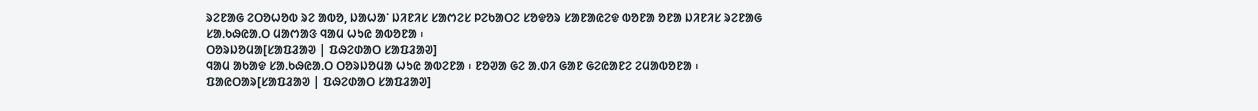ᱨᱮᱱᱟᱜ ᱮᱛᱚᱦᱚᱵ ᱨᱮ ᱟᱵᱚ, ᱡᱟᱦᱟᱸ ᱡᱤᱱᱤᱥ ᱥᱟᱬᱮᱥ ᱞᱮᱠᱟᱛᱮ ᱥᱚᱫᱚᱨ ᱥᱟᱱᱟᱭᱮᱫ ᱵᱚᱱᱟ ᱚᱱᱟ ᱡᱤᱱᱤᱥ ᱨᱮᱱᱟᱜ ᱥᱟᱹᱠᱷᱭᱟᱹᱛ ᱢᱟᱬᱟᱝ ᱧᱟᱢ ᱦᱩᱭ ᱟᱵᱚᱱᱟ ᱾
ᱛᱚᱨᱡᱚᱢᱟ[ᱥᱟᱯᱲᱟᱣ | ᱯᱷᱮᱰᱟᱛ ᱥᱟᱯᱲᱟᱣ]
ᱧᱟᱢ ᱟᱠᱟᱫ ᱥᱟᱹᱠᱷᱭᱟᱹᱛ ᱛᱚᱨᱡᱚᱢᱟ ᱦᱩᱭ ᱟᱵᱮᱱᱟ ᱾ ᱱᱚᱣᱟ ᱜᱮ ᱟᱹᱰᱤ ᱜᱟᱱ ᱜᱮᱭᱟᱱᱮ ᱮᱢᱟᱵᱚᱱᱟ ᱾
ᱯᱟᱭᱛᱟᱨ[ᱥᱟᱯᱲᱟᱣ | ᱯᱷᱮᱰᱟᱛ ᱥᱟᱯᱲᱟᱣ]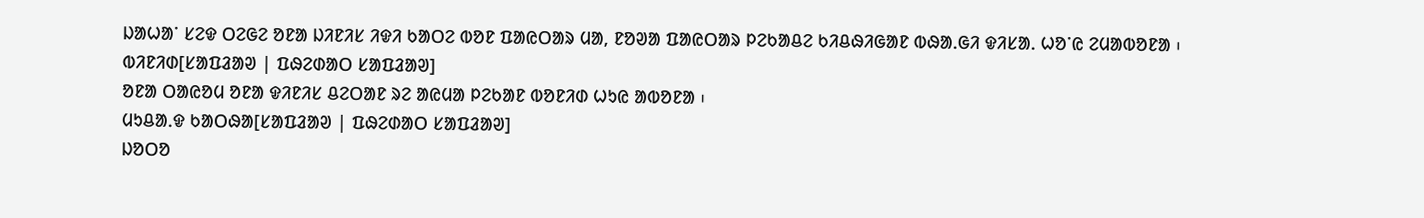ᱡᱟᱦᱟᱸ ᱥᱮᱫ ᱛᱮᱜᱮ ᱚᱱᱟ ᱡᱤᱱᱤᱥ ᱤᱫᱤ ᱠᱟᱛᱮ ᱵᱚᱱ ᱯᱟᱭᱛᱟᱨ ᱢᱟ, ᱱᱚᱣᱟ ᱯᱟᱭᱛᱟᱨ ᱞᱮᱠᱟᱪᱮ ᱠᱤᱪᱷᱤᱜᱟᱱ ᱵᱷᱟᱹᱜᱤ ᱫᱤᱥᱟᱹ ᱦᱚᱸᱭ ᱮᱢᱟᱵᱚᱱᱟ ᱾
ᱵᱤᱱᱤᱰ[ᱥᱟᱯᱲᱟᱣ | ᱯᱷᱮᱰᱟᱛ ᱥᱟᱯᱲᱟᱣ]
ᱚᱱᱟ ᱛᱟᱭᱚᱢ ᱚᱱᱟ ᱫᱤᱱᱤᱥ ᱪᱮᱛᱟᱱ ᱨᱮ ᱟᱭᱢᱟ ᱞᱮᱠᱟᱱ ᱵᱚᱱᱤᱰ ᱦᱩᱭ ᱟᱵᱚᱱᱟ ᱾
ᱢᱩᱪᱟᱹᱫ ᱠᱟᱛᱷᱟ[ᱥᱟᱯᱲᱟᱣ | ᱯᱷᱮᱰᱟᱛ ᱥᱟᱯᱲᱟᱣ]
ᱡᱚᱛᱚ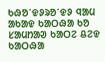ᱠᱷᱚᱸᱫᱽᱨᱚᱸᱫᱽ ᱧᱟᱢ ᱟᱠᱟᱫ ᱠᱟᱛᱷᱟ ᱠᱚ ᱥᱟᱢᱴᱟᱣ ᱠᱟᱛᱮ ᱪᱮᱫ ᱠᱟᱛᱷᱟ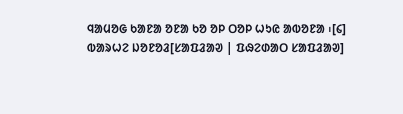ᱧᱟᱢᱚᱜ ᱠᱟᱱᱟ ᱚᱱᱟ ᱠᱚ ᱚᱞ ᱛᱚᱞ ᱦᱩᱭ ᱟᱵᱚᱱᱟ ᱾[᱔]
ᱵᱟᱨᱦᱮ ᱡᱚᱱᱚᱲ[ᱥᱟᱯᱲᱟᱣ | ᱯᱷᱮᱰᱟᱛ ᱥᱟᱯᱲᱟᱣ]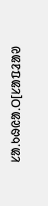ᱥᱟᱹᱠᱷᱭᱟᱹᱛ[ᱥᱟᱯᱲᱟᱣ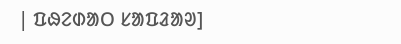| ᱯᱷᱮᱰᱟᱛ ᱥᱟᱯᱲᱟᱣ]